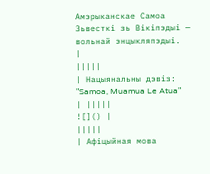Амэрыканскае Самоа
Зьвесткі зь Вікіпэдыі — вольнай энцыкляпэдыі.
|
|||||
| Нацыянальны дэвіз: "Samoa, Muamua Le Atua" | |||||
![]() |
|||||
| Афіцыйная мова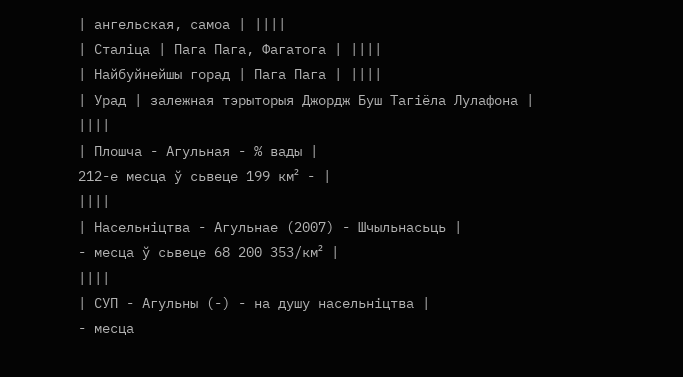| ангельская, самоа | ||||
| Сталіца | Пага Пага, Фагатога | ||||
| Найбуйнейшы горад | Пага Пага | ||||
| Урад | залежная тэрыторыя Джордж Буш Тагіёла Лулафона |
||||
| Плошча - Агульная - % вады |
212-е месца ў сьвеце 199 км² - |
||||
| Насельніцтва - Агульнае (2007) - Шчыльнасьць |
- месца ў сьвеце 68 200 353/км² |
||||
| СУП - Агульны (-) - на душу насельніцтва |
- месца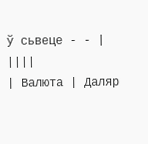ў сьвеце - - |
||||
| Валюта | Даляр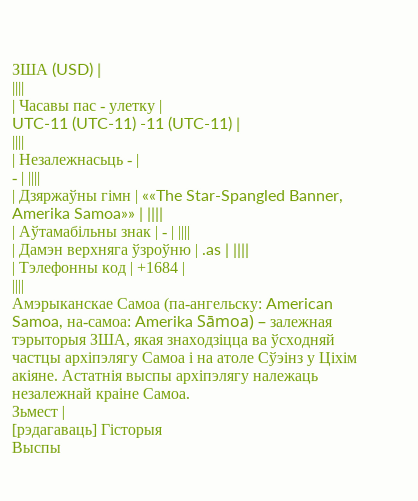ЗША (USD) |
||||
| Часавы пас - улетку |
UTC-11 (UTC-11) -11 (UTC-11) |
||||
| Незалежнасьць - |
- | ||||
| Дзяржаўны гімн | ««The Star-Spangled Banner, Amerika Samoa»» | ||||
| Аўтамабільны знак | - | ||||
| Дамэн верхняга ўзроўню | .as | ||||
| Тэлефонны код | +1684 |
||||
Амэрыканскае Самоа (па-ангельску: American Samoa, на-самоа: Amerika Sāmoa) – залежная тэрыторыя ЗША, якая знаходзіцца ва ўсходняй частцы архіпэлягу Самоа і на атоле Сўэінз у Ціхім акіяне. Астатнія выспы архіпэлягу належаць незалежнай краіне Самоа.
Зьмест |
[рэдагаваць] Гісторыя
Выспы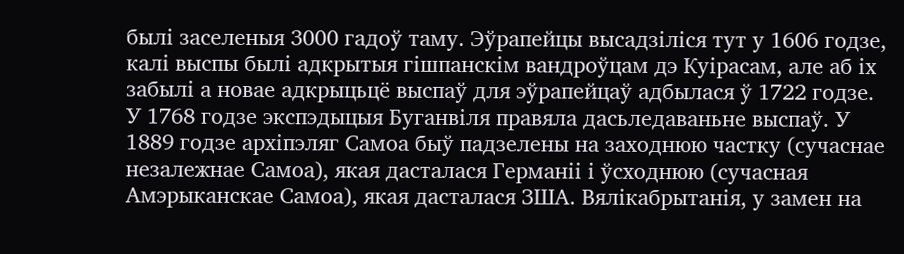былі заселеныя 3000 гадоў таму. Эўрапейцы высадзіліся тут у 1606 годзе, калі выспы былі адкрытыя гішпанскім вандроўцам дэ Куірасам, але аб іх забылі а новае адкрыцьцё выспаў для эўрапейцаў адбылася ў 1722 годзе. У 1768 годзе экспэдыцыя Буганвіля правяла дасьледаваньне выспаў. У 1889 годзе архіпэляг Самоа быў падзелены на заходнюю частку (сучаснае незалежнае Самоа), якая дасталася Германіі і ўсходнюю (сучасная Амэрыканскае Самоа), якая дасталася ЗША. Вялікабрытанія, у замен на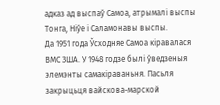адказ ад выспаў Самоа, атрымалі выспы Тонга, Ніўе і Саламонавы выспы.
Да 1951 года Ўсходняе Самоа кіравалася ВМС ЗША. У 1948 годзе былі ўведзеныя элемэнты самакіраваньня. Пасьля закрыцьця вайскова-марской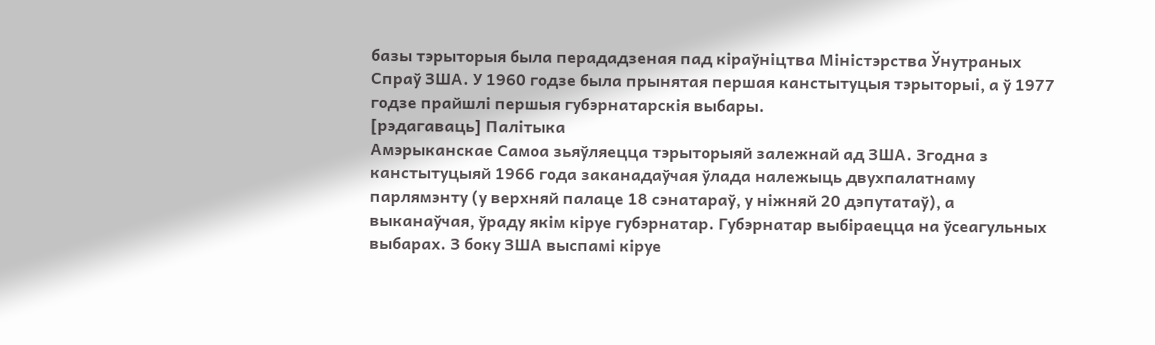базы тэрыторыя была перададзеная пад кіраўніцтва Міністэрства Ўнутраных Спраў ЗША. У 1960 годзе была прынятая першая канстытуцыя тэрыторыі, а ў 1977 годзе прайшлі першыя губэрнатарскія выбары.
[рэдагаваць] Палітыка
Амэрыканскае Самоа зьяўляецца тэрыторыяй залежнай ад ЗША. Згодна з канстытуцыяй 1966 года заканадаўчая ўлада належыць двухпалатнаму парлямэнту (у верхняй палаце 18 сэнатараў, у ніжняй 20 дэпутатаў), а выканаўчая, ўраду якім кіруе губэрнатар. Губэрнатар выбіраецца на ўсеагульных выбарах. З боку ЗША выспамі кіруе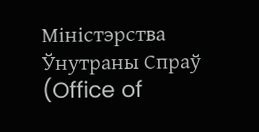Міністэрства Ўнутраны Спраў (Office of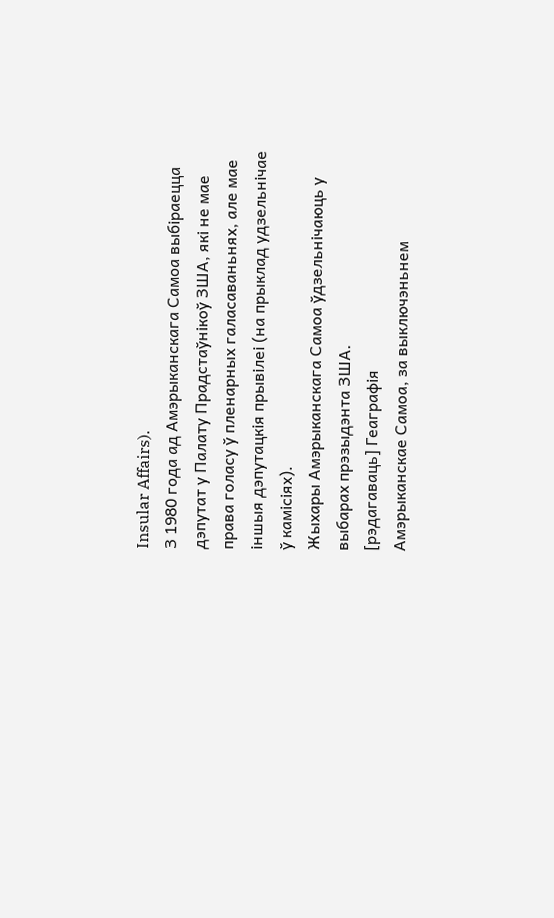Insular Affairs).
З 1980 года ад Амэрыканскага Самоа выбіраецца дэпутат у Палату Прадстаўнікоў ЗША, які не мае права голасу ў пленарных галасаваньнях, але мае іншыя дэпутацкія прывілеі (на прыклад удзельнічае ў камісіях).
Жыхары Амэрыканскага Самоа ўдзельнічаюць у выбарах прэзыдэнта ЗША.
[рэдагаваць] Геаграфія
Амэрыканскае Самоа, за выключэньнем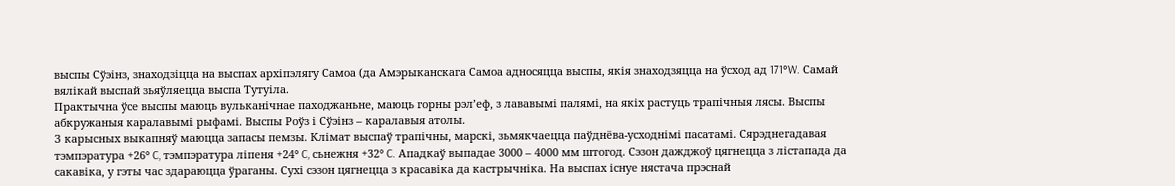выспы Сўэінз, знаходзіцца на выспах архіпэлягу Самоа (да Амэрыканскага Самоа адносяцца выспы, якія знаходзяцца на ўсход ад 171°W. Самай вялікай выспай зьяўляецца выспа Тутуіла.
Практычна ўсе выспы маюць вульканічнае паходжаньне, маюць горны рэл’еф, з лававымі палямі, на якіх растуць трапічныя лясы. Выспы абкружаныя каралавымі рыфамі. Выспы Роўз і Сўэінз – каралавыя атолы.
З карысных выкапняў маюцца запасы пемзы. Клімат выспаў трапічны, марскі, зьмякчаецца паўднёва-усходнімі пасатамі. Сярэднегадавая тэмпэратура +26° C, тэмпэратура ліпеня +24° C, сьнежня +32° C. Ападкаў выпадае 3000 – 4000 мм штогод. Сэзон дажджоў цягнецца з лістапада да сакавіка, у гэты час здараюцца ўраганы. Сухі сэзон цягнецца з красавіка да кастрычніка. На выспах існуе нястача прэснай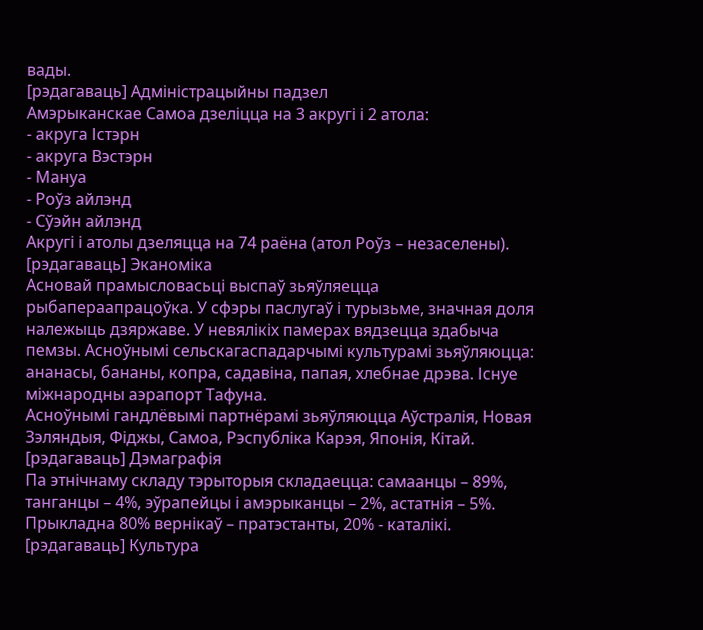вады.
[рэдагаваць] Адміністрацыйны падзел
Амэрыканскае Самоа дзеліцца на 3 акругі і 2 атола:
- акруга Істэрн
- акруга Вэстэрн
- Мануа
- Роўз айлэнд
- Сўэйн айлэнд
Акругі і атолы дзеляцца на 74 раёна (атол Роўз – незаселены).
[рэдагаваць] Эканоміка
Асновай прамысловасьці выспаў зьяўляецца рыбапераапрацоўка. У сфэры паслугаў і турызьме, значная доля належыць дзяржаве. У невялікіх памерах вядзецца здабыча пемзы. Асноўнымі сельскагаспадарчымі культурамі зьяўляюцца: ананасы, бананы, копра, садавіна, папая, хлебнае дрэва. Існуе міжнародны аэрапорт Тафуна.
Асноўнымі гандлёвымі партнёрамі зьяўляюцца Аўстралія, Новая Зэляндыя, Фіджы, Самоа, Рэспубліка Карэя, Японія, Кітай.
[рэдагаваць] Дэмаграфія
Па этнічнаму складу тэрыторыя складаецца: самаанцы – 89%, танганцы – 4%, эўрапейцы і амэрыканцы – 2%, астатнія – 5%. Прыкладна 80% вернікаў – пратэстанты, 20% - каталікі.
[рэдагаваць] Культура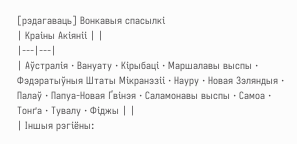[рэдагаваць] Вонкавыя спасылкі
| Краіны Акіяніі | |
|---|---|
| Аўстралія · Вануату · Кірыбаці · Маршалавы выспы · Фэдэратыўныя Штаты Мікранэзіі · Науру · Новая Зэляндыя · Палаў · Папуа-Новая Ґвінэя · Саламонавы выспы · Самоа · Тонґа · Тувалу · Фіджы | |
| Іншыя рэгіёны: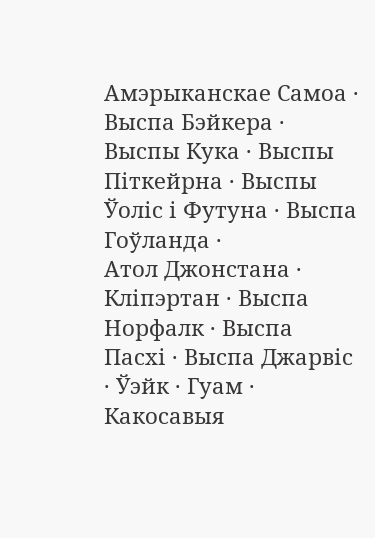Амэрыканскае Самоа · Выспа Бэйкера · Выспы Кука · Выспы Піткейрна · Выспы Ўоліс і Футуна · Выспа Гоўланда ·
Атол Джонстана · Кліпэртан · Выспа Норфалк · Выспа Пасхі · Выспа Джарвіс · Ўэйк · Гуам · Какосавыя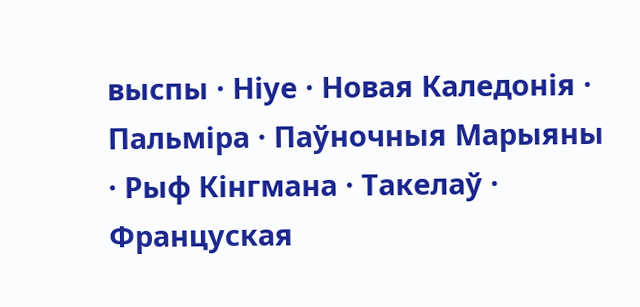выспы · Ніуе · Новая Каледонія · Пальміра · Паўночныя Марыяны · Рыф Кінгмана · Такелаў · Француская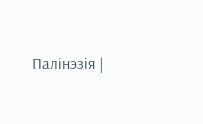Палінэзія |